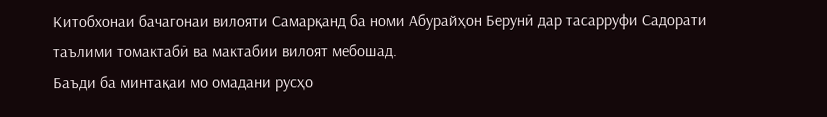Китобхонаи бачагонаи вилояти Самарқанд ба номи Абурайҳон Берунӣ дар тасарруфи Садорати таълими томактабӣ ва мактабии вилоят мебошад.
Баъди ба минтақаи мо омадани русҳо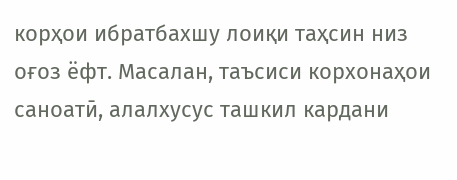корҳои ибратбахшу лоиқи таҳсин низ оғоз ёфт. Масалан, таъсиси корхонаҳои саноатӣ, алалхусус ташкил кардани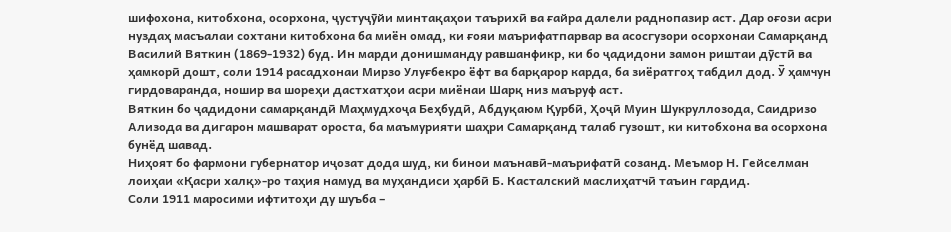шифохона, китобхона, осорхона, ҷустуҷӯйи минтақаҳои таърихӣ ва ғайра далели раднопазир аст. Дар оғози асри нуздаҳ масъалаи сохтани китобхона ба миён омад, ки ғояи маърифатпарвар ва асосгузори осорхонаи Самарқанд Василий Вяткин (1869-1932) буд. Ин марди донишманду равшанфикр, ки бо ҷадидони замон риштаи дӯстӣ ва ҳамкорӣ дошт, соли 1914 расадхонаи Мирзо Улуғбекро ёфт ва барқарор карда, ба зиёратгоҳ табдил дод. Ӯ ҳамчун гирдоваранда, ношир ва шореҳи дастхатҳои асри миёнаи Шарқ низ маъруф аст.
Вяткин бо ҷадидони самарқандӣ Маҳмудхоҷа Беҳбудӣ, Абдуқаюм Қурбӣ, Ҳоҷӣ Муин Шукруллозода, Саидризо Ализода ва дигарон машварат ороста, ба маъмурияти шаҳри Самарқанд талаб гузошт, ки китобхона ва осорхона бунёд шавад.
Ниҳоят бо фармони губернатор иҷозат дода шуд, ки бинои маънавӣ-маърифатӣ созанд. Меъмор Н. Гейселман лоиҳаи «Қасри халқ»-ро таҳия намуд ва муҳандиси ҳарбӣ Б. Касталский маслиҳатчӣ таъин гардид.
Соли 1911 маросими ифтитоҳи ду шуъба –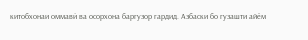китобхонаи оммавӣ ва осорхона баргузор гардид. Азбаски бо гузашти айём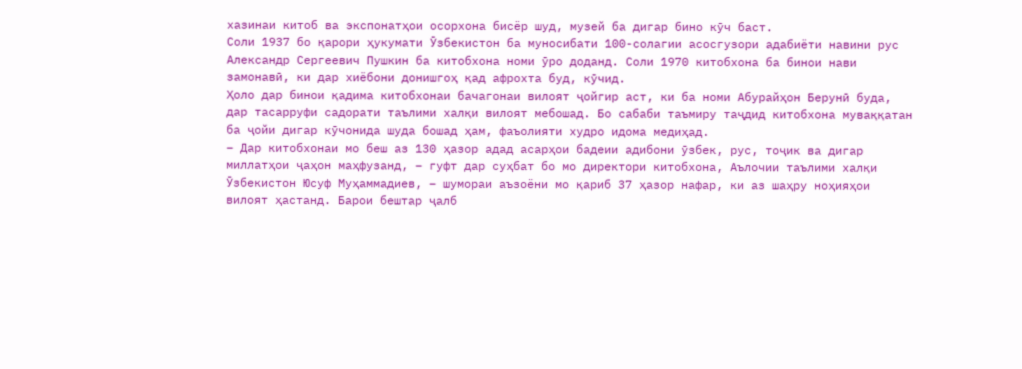хазинаи китоб ва экспонатҳои осорхона бисёр шуд, музей ба дигар бино кӯч баст.
Соли 1937 бо қарори ҳукумати Ӯзбекистон ба муносибати 100-солагии асосгузори адабиёти навини рус Александр Сергеевич Пушкин ба китобхона номи ӯро доданд. Соли 1970 китобхона ба бинои нави замонавӣ, ки дар хиёбони донишгоҳ қад афрохта буд, кӯчид.
Ҳоло дар бинои қадима китобхонаи бачагонаи вилоят ҷойгир аст, ки ба номи Абурайҳон Берунӣ буда, дар тасарруфи садорати таълими халқи вилоят мебошад. Бо сабаби таъмиру таҷдид китобхона муваққатан ба ҷойи дигар кӯчонида шуда бошад ҳам, фаъолияти худро идома медиҳад.
– Дар китобхонаи мо беш аз 130 ҳазор адад асарҳои бадеии адибони ӯзбек, рус, тоҷик ва дигар миллатҳои ҷаҳон маҳфузанд, – гуфт дар суҳбат бо мо директори китобхона, Аълочии таълими халқи Ӯзбекистон Юсуф Муҳаммадиев, – шумораи аъзоёни мо қариб 37 ҳазор нафар, ки аз шаҳру ноҳияҳои вилоят ҳастанд. Барои бештар ҷалб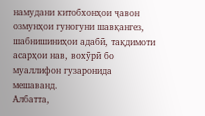намудани китобхонҳои ҷавон озмунҳои гуногуни шавқангез, шабнишиниҳои адабӣ, тақдимоти асарҳои нав, вохӯрӣ бо муаллифон гузаронида мешаванд.
Албатта,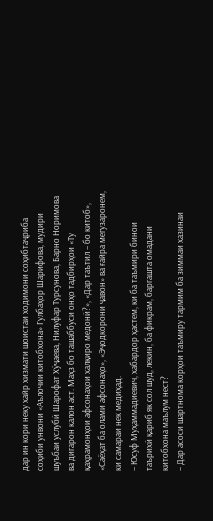дар ин кори неку хайр хизмати шоистаи ходимони соҳибтаҷриба соҳиби унвони «Аълочии китобхона» Гулбаҳор Шарифова, мудири шуъбаи услубӣ Шарофат Хӯҷаева, Нилуфар Турсунова, Барно Норимова ва дигарон калон аст. Маҳз бо ташаббуси онҳо тадбирҳои «Ту қаҳрамонҳои афсонаҳои халқиро медонӣ?», «Дар таътил – бо китоб», «Саёҳат ба олами афсонаҳо», «Эҷодкорони ҷавон» ва ғайра мегузаронем, ки самараи нек медиҳад.
– Юсуф Муҳаммадиевич, хабардор ҳастем, ки ба таъмири бинои таърихӣ қариб як сол шуд, лекин, ба фикрам, баргашта омадани китобхона маълум нест?
– Дар асоси шартнома корҳои таъмиру тармим ба зиммаи хазинаи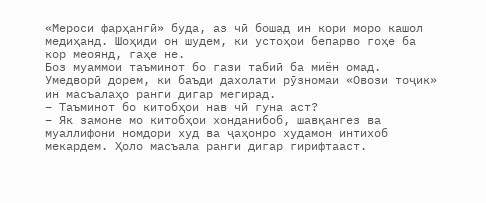«Мероси фарҳангӣ» буда, аз чӣ бошад ин кори моро кашол медиҳанд. Шоҳиди он шудем, ки устоҳои бепарво гоҳе ба кор меоянд, гаҳе не.
Боз муаммои таъминот бо гази табиӣ ба миён омад. Умедворӣ дорем, ки баъди дахолати рӯзномаи «Овози тоҷик» ин масъалаҳо ранги дигар мегирад.
– Таъминот бо китобҳои нав чӣ гуна аст?
– Як замоне мо китобҳои хонданибоб, шавқангез ва муаллифони номдори худ ва ҷаҳонро худамон интихоб мекардем. Ҳоло масъала ранги дигар гирифтааст.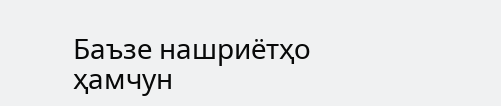Баъзе нашриётҳо ҳамчун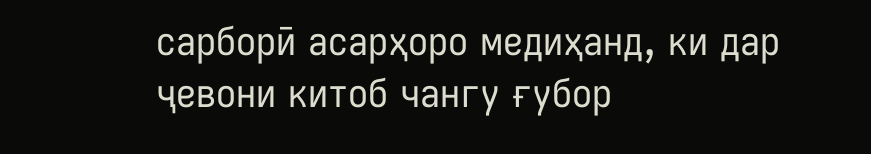сарборӣ асарҳоро медиҳанд, ки дар ҷевони китоб чангу ғубор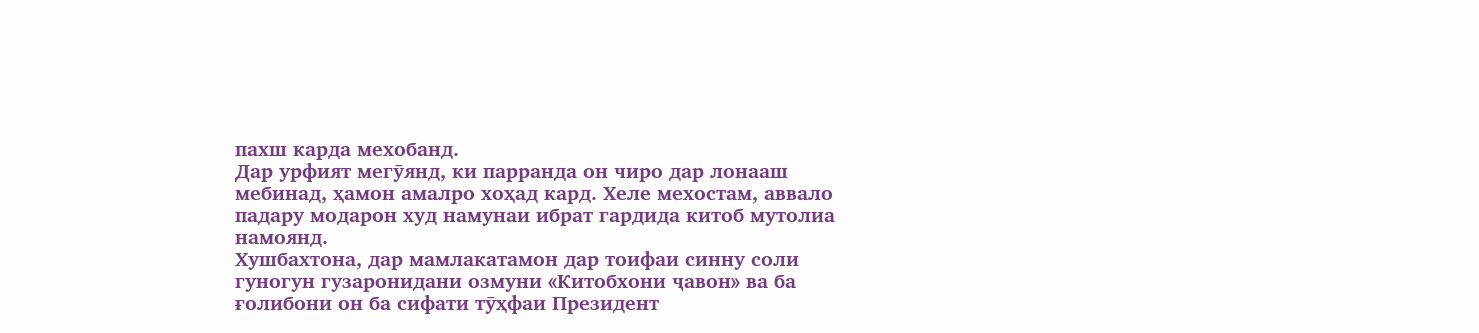пахш карда мехобанд.
Дар урфият мегӯянд, ки парранда он чиро дар лонааш мебинад, ҳамон амалро хоҳад кард. Хеле мехостам, аввало падару модарон худ намунаи ибрат гардида китоб мутолиа намоянд.
Хушбахтона, дар мамлакатамон дар тоифаи синну соли гуногун гузаронидани озмуни «Китобхони ҷавон» ва ба ғолибони он ба сифати тӯҳфаи Президент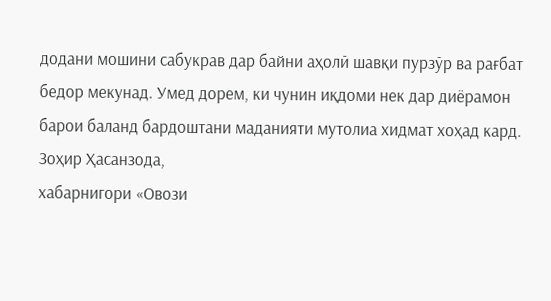додани мошини сабукрав дар байни аҳолӣ шавқи пурзӯр ва рағбат бедор мекунад. Умед дорем, ки чунин иқдоми нек дар диёрамон барои баланд бардоштани маданияти мутолиа хидмат хоҳад кард.
Зоҳир Ҳасанзода,
хабарнигори «Овози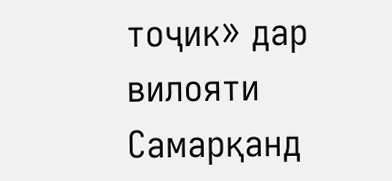тоҷик» дар вилояти Самарқанд